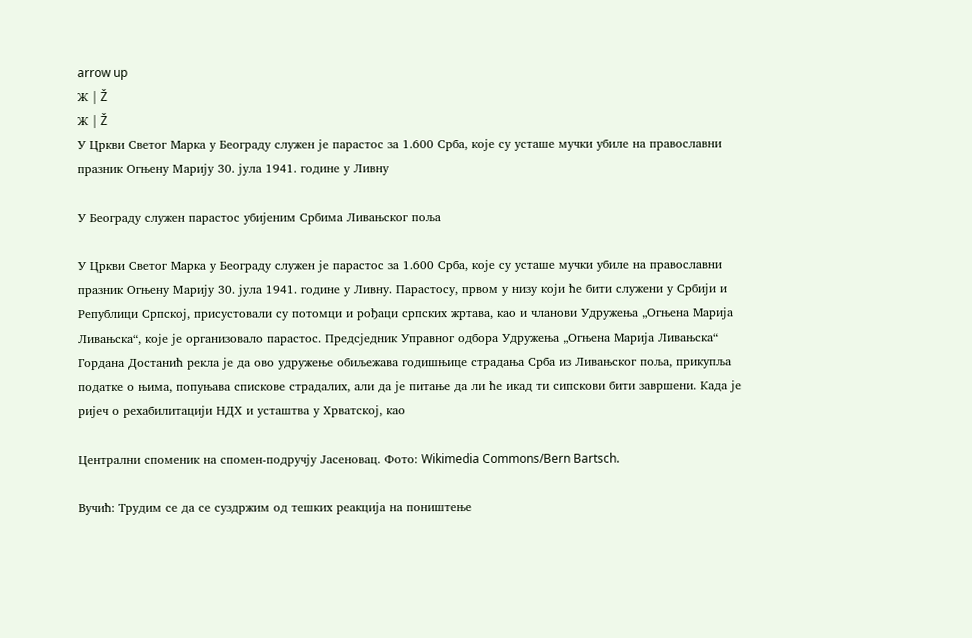arrow up
Ж | Ž
Ж | Ž
У Цркви Светог Марка у Београду служен је парастос за 1.600 Срба, које су усташе мучки убиле на православни празник Огњену Mарију 30. јула 1941. године у Ливну

У Београду служен парастос убијеним Србима Ливањског поља

У Цркви Светог Марка у Београду служен је парастос за 1.600 Срба, које су усташе мучки убиле на православни празник Огњену Mарију 30. јула 1941. године у Ливну. Парастосу, првом у низу који ће бити служени у Србији и Републици Српској, присустовали су потомци и рођаци српских жртава, као и чланови Удружења „Огњена Марија Ливањска“, које је организовало парастос. Предсједник Управног одбора Удружења „Огњена Марија Ливањска“ Гордана Достанић рекла је да ово удружење обиљежава годишњице страдања Срба из Ливањског поља, прикупља податке о њима, попуњава спискове страдалих, али да је питање да ли ће икад ти сипскови бити завршени. Када је ријеч о рехабилитацији НДХ и усташтва у Хрватској, као

Централни споменик на спомен-подручју Јасеновац. Фото: Wikimedia Commons/Bern Bartsch.

Вучић: Трудим се да се суздржим од тешких реакција на поништење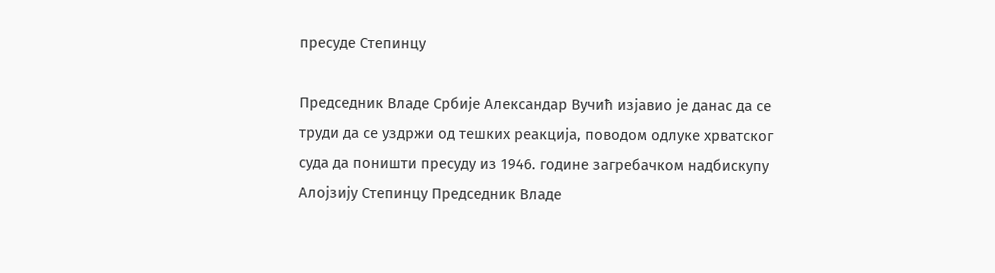пресуде Степинцу

Председник Владе Србије Александар Вучић изјавио је данас да се труди да се уздржи од тешких реакција, поводом одлуке хрватског суда да поништи пресуду из 1946. године загребачком надбискупу Алојзију Степинцу Председник Владе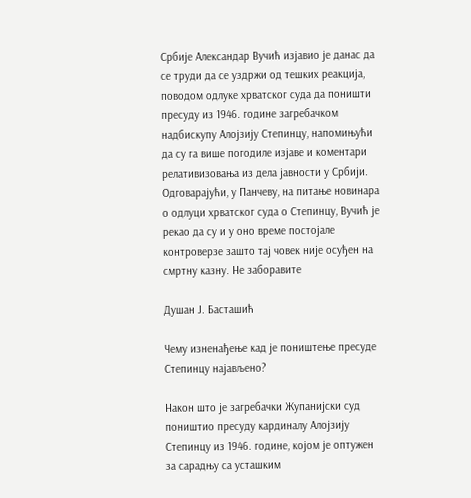Србије Александар Вучић изјавио је данас да се труди да се уздржи од тешких реакција, поводом одлуке хрватског суда да поништи пресуду из 1946. године загребачком надбискупу Алојзију Степинцу, напомињући да су га више погодиле изјаве и коментари релативизовања из дела јавности у Србији. Одговарајући, у Панчеву, на питање новинара о одлуци хрватског суда о Степинцу, Вучић је рекао да су и у оно време постојале контроверзе зашто тај човек није осуђен на смртну казну. Не заборавите

Душан Ј. Басташић

Чему изненађење кад је поништење пресуде Степинцу најављено?

Након што је загребачки Жупанијски суд поништио пресуду кардиналу Алојзију Степинцу из 1946. године, којом је оптужен за сарадњу са усташким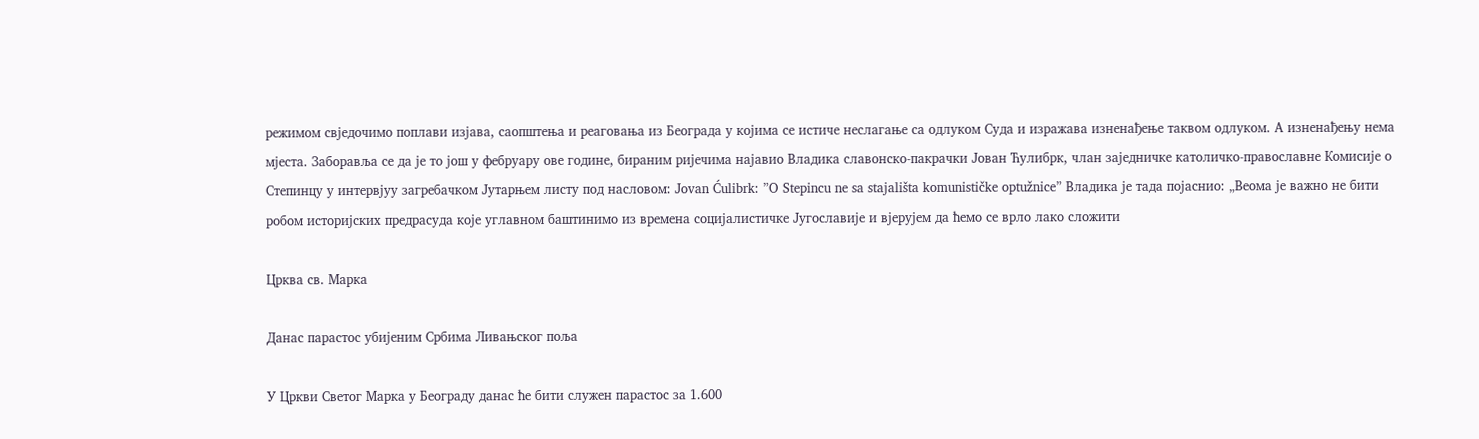режимом свједочимо поплави изјава, саопштења и реаговања из Београда у којима се истиче неслагање са одлуком Суда и изражава изненађење таквом одлуком. А изненађењу нема мјеста. Заборавља се да је то још у фебруару ове године, бираним ријечима најавио Владика славонско-пакрачки Јован Ћулибрк, члан заједничке католичко-православне Комисије о Степинцу у интервјуу загребачком Јутарњем листу под насловом: Jovan Ćulibrk: ”O Stepincu ne sa stajališta komunističke optužnice” Владика је тада појаснио: „Веома је важно не бити робом историјских предрасуда које углавном баштинимо из времена социјалистичке Југославије и вјерујем да ћемо се врло лако сложити

Црква св. Марка

Данас парастос убијеним Србима Ливањског поља

У Цркви Светог Марка у Београду данас ће бити служен парастос за 1.600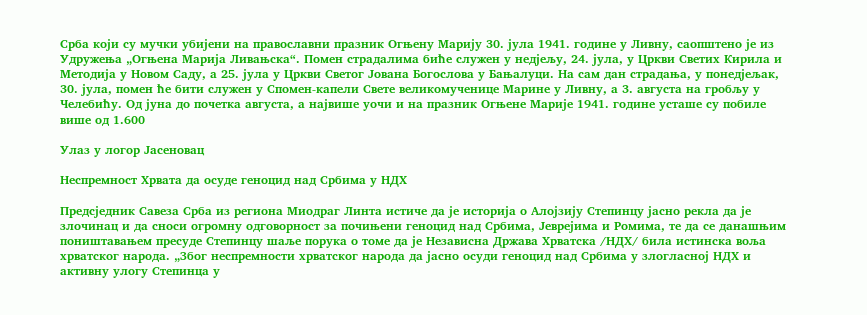Срба који су мучки убијени на православни празник Огњену Mарију 30. јула 1941. године у Ливну, саопштено је из Удружења „Огњена Марија Ливањска“. Помен страдалима биће служен у недјељу, 24. јула, у Цркви Светих Кирила и Методија у Новом Саду, а 25. јула у Цркви Светог Јована Богослова у Бањалуци. На сам дан страдања, у понедјељак, 30. јула, помен ће бити служен у Спомен-капели Свете великомученице Марине у Ливну, а 3. августа на гробљу у Челебићу. Од јуна до почетка августа, а највише уочи и на празник Огњене Марије 1941. године усташе су побиле више од 1.600

Улаз у логор Јасеновац

Неспремност Хрвата да осуде геноцид над Србима у НДХ

Предсједник Савезa Срба из региона Миодраг Линта истиче да је историја о Алојзију Степинцу јасно рекла да је злочинац и да сноси огромну одговорност за почињени геноцид над Србима, Јеврејима и Ромима, те да се данашњим поништавањем пресуде Степинцу шаље порука о томе да је Независна Држава Хрватска /НДХ/ била истинска воља хрватског народа. „Због неспремности хрватског народа да јасно осуди геноцид над Србима у злогласној НДХ и активну улогу Степинца у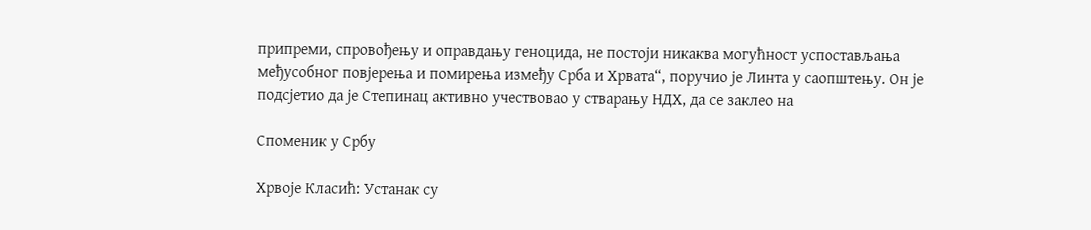припреми, спровођењу и оправдању геноцида, не постоји никаква могућност успостављања међусобног повјерења и помирења између Срба и Хрвата“, поручио је Линта у саопштењу. Он је подсјетио да је Степинац активно учествовао у стварању НДХ, да се заклео на

Споменик у Србу

Хрвоје Класић: Устанак су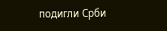подигли Срби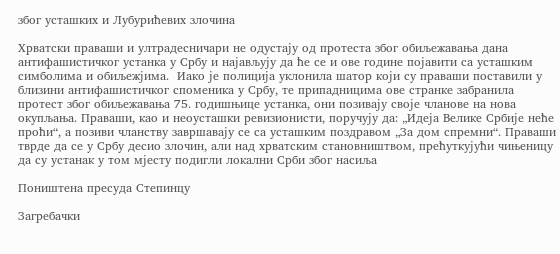због усташких и Лубурићевих злочина

Хрватски праваши и ултрадесничари не одустају од протеста због обиљежавања дана антифашистичког устанка у Србу и најављују да ће се и ове године појавити са усташким симболима и обиљежјима.  Иако је полиција уклонила шатор који су праваши поставили у близини антифашистичког споменика у Србу, те припадницима ове странке забранила протест због обиљежавања 75. годишњице устанка, они позивају своје чланове на нова окупљања. Праваши, као и неоусташки ревизионисти, поручују да: „Идеја Велике Србије неће проћи“, а позиви чланству завршавају се са усташким поздравом „За дом спремни“. Праваши тврде да се у Србу десио злочин, али над хрватским становништвом, прећуткујући чињеницу да су устанак у том мјесту подигли локални Срби због насиља

Поништена пресуда Степинцу

Загребачки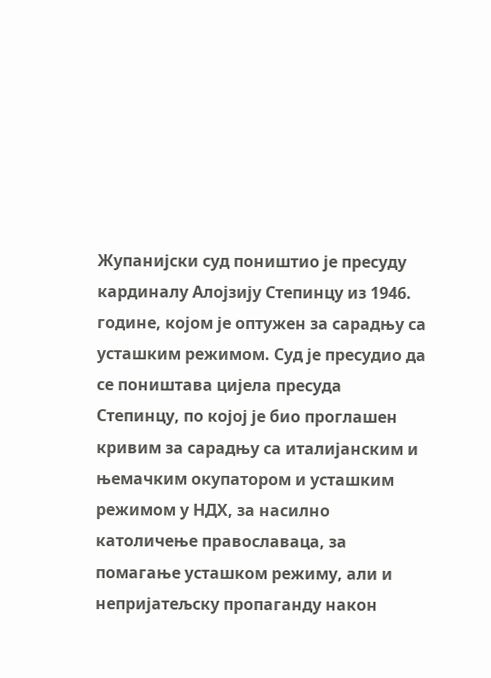Жупанијски суд поништио је пресуду кардиналу Алојзију Степинцу из 1946. године, којом је оптужен за сарадњу са усташким режимом. Суд је пресудио да се поништава цијела пресуда Степинцу, по којој је био проглашен кривим за сарадњу са италијанским и њемачким окупатором и усташким режимом у НДХ, за насилно католичење православаца, за помагање усташком режиму, али и непријатељску пропаганду након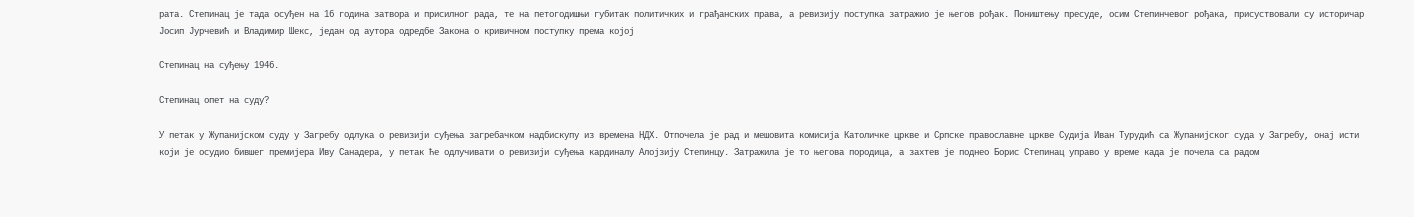рата. Степинац је тада осуђен на 16 година затвора и присилног рада, те на петогодишњи губитак политичких и грађанских права, а ревизију поступка затражио је његов рођак. Поништењу пресуде, осим Степинчевог рођака, присуствовали су историчар Јосип Јурчевић и Владимир Шекс, један од аутора одредбе Закона о кривичном поступку према којој

Степинац на суђењу 1946.

Степинац опет на суду?

У петак у Жупанијском суду у Загребу одлука о ревизији суђења загребачком надбискупу из времена НДХ. Отпочела је рад и мешовита комисија Католичке цркве и Српске православне цркве Судија Иван Турудић са Жупанијског суда у Загребу, онај исти који је осудио бившег премијера Иву Санадера, у петак ће одлучивати о ревизији суђења кардиналу Алојзију Степинцу. Затражила је то његова породица, а захтев је поднео Борис Степинац управо у време када је почела са радом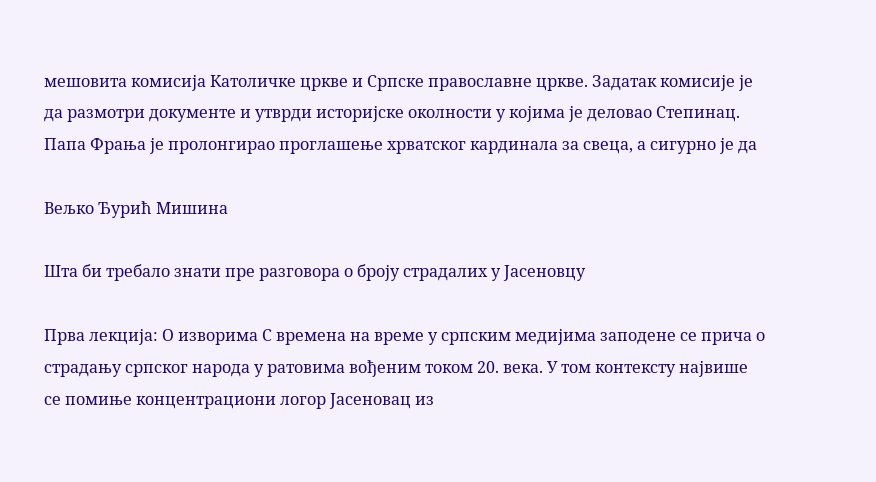мешовита комисија Католичке цркве и Српске православне цркве. Задатак комисије је да размотри документе и утврди историјске околности у којима је деловао Степинац. Папа Фрања је пролонгирао проглашење хрватског кардинала за свеца, а сигурно је да

Вељко Ђурић Мишина

Шта би требало знати пре разговора о броју страдалих у Јасеновцу

Прва лекција: О изворима С времена на време у српским медијима заподене се прича о страдању српског народа у ратовима вођеним током 20. века. У том контексту највише се помиње концентрациони логор Јасеновац из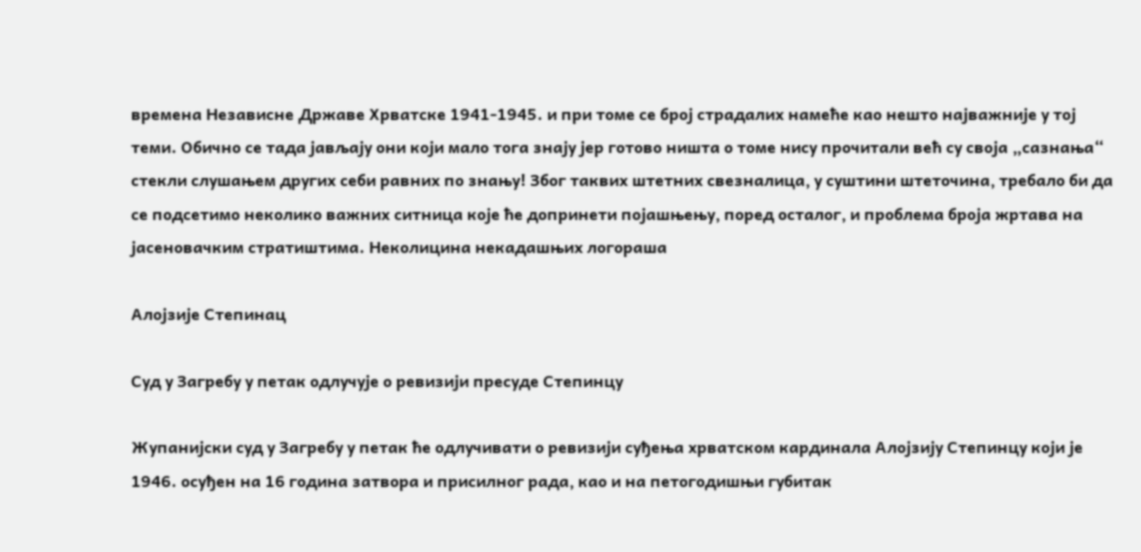времена Независне Државе Хрватске 1941-1945. и при томе се број страдалих намеће као нешто најважније у тој теми. Обично се тада јављају они који мало тога знају јер готово ништа о томе нису прочитали већ су своја „сазнања“ стекли слушањем других себи равних по знању! Због таквих штетних свезналица, у суштини штеточина, требало би да се подсетимо неколико важних ситница које ће допринети појашњењу, поред осталог, и проблема броја жртава на јасеновачким стратиштима. Неколицина некадашњих логораша

Алојзије Степинац

Суд у Загребу у петак одлучује о ревизији пресуде Степинцу

Жупанијски суд у Загребу у петак ће одлучивати о ревизији суђења хрватском кардинала Алојзију Степинцу који је 1946. осуђен на 16 година затвора и присилног рада, као и на петогодишњи губитак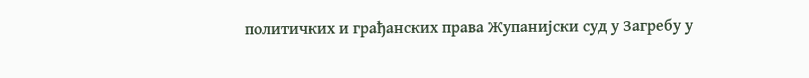политичких и грађанских права Жупанијски суд у Загребу у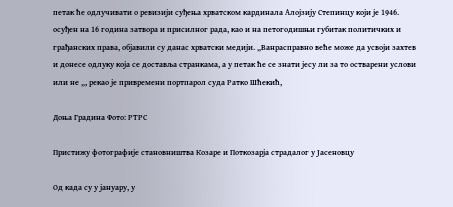петак ће одлучивати о ревизији суђења хрватском кардинала Алојзију Степинцу који је 1946. осуђен на 16 година затвора и присилног рада, као и на петогодишњи губитак политичких и грађанских права, објавили су данас хрватски медији. „Ванрасправно веће може да усвоји захтев и донесе одлуку која се доставља странкама, а у петак ће се знати јесу ли за то остварени услови или не „, рекао је привремени портпарол суда Ратко Шћекић,

Доња Градина Фото: РТРС

Пристижу фотографије становништва Козаре и Поткозарја страдалог у Јасеновцу

Од када су у јануару, у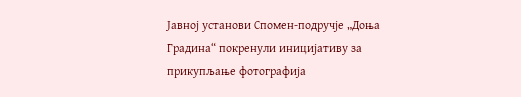Јавној установи Спомен-подручје „Доња Градина“ покренули иницијативу за прикупљање фотографија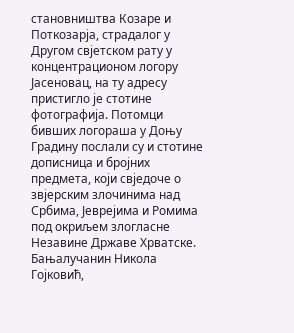становништва Козаре и Поткозарја, страдалог у Другом свјетском рату у концентрационом логору Јасеновац, на ту адресу пристигло је стотине фотографија. Потомци бивших логораша у Доњу Градину послали су и стотине дописница и бројних предмета, који свједоче о звјерским злочинима над Србима, Јеврејима и Ромима под окриљем злогласне Незавине Државе Хрватске. Бањалучанин Никола Гојковић,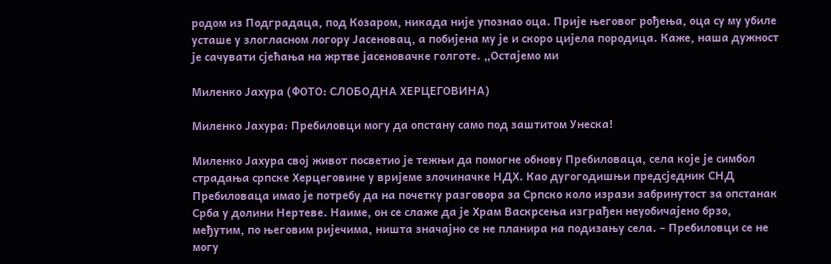родом из Подградаца, под Козаром, никада није упознао оца. Прије његовог рођења, оца су му убиле усташе у злогласном логору Јасеновац, а побијена му је и скоро цијела породица. Каже, наша дужност је сачувати сјећања на жртве јасеновачке голготе. „Остајемо ми

Миленко Јахура (ФОТО: СЛОБОДНА ХЕРЦЕГОВИНА)

Миленко Јахура: Пребиловци могу да опстану само под заштитом Унеска!

Миленко Јахура свој живот посветио је тежњи да помогне обнову Пребиловаца, села које је симбол страдања српске Херцеговине у вријеме злочиначке НДХ. Као дугогодишњи предсједник СНД Пребиловаца имао је потребу да на почетку разговора за Српско коло изрази забринутост за опстанак Срба у долини Нертеве. Наиме, он се слаже да је Храм Васкрсења изграђен неуобичајено брзо, међутим, по његовим ријечима, ништа значајно се не планира на подизању села. – Пребиловци се не могу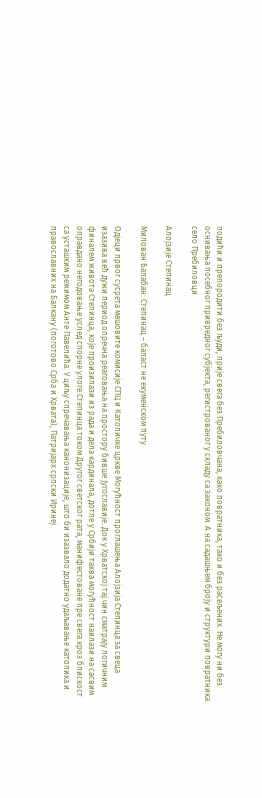подићи и препородити без људи, прије свега без Пребиловчана, како повратника, тако и без расељених. Не могу ни без оснивања посебног привредног субјекта, регистрованог у складу са законом. А на садашњем броју и структури повратника село Пребиловци

Алојзије Степинац

Милован Балабан: Степинац – баласт не екуменском путу

Одјеци првог сусрета мешовите комисије СПЦ и Католичке цркве Могућност проглашења Алојзија Степинца за свеца изазива већ дужи период опречна реаговања на простору бивше Југославије. Док у Хрватској тај чин сматрају логичним финалем живота Степинца, које произилази из рада и дела кардинала, дотле у Србији таква могућност наилази на сасвим оправдано негодовање услед спорне улоге Степинца током Другог светског рата, манифестоване пре свега кроз блискост са усташким режимом Анте Павелића. У циљу спречавања канонизације, што би изазвало додатно удаљавање католика и православних на Балкану (поготово Срба и Хрвата), Патријарх српски Иринеј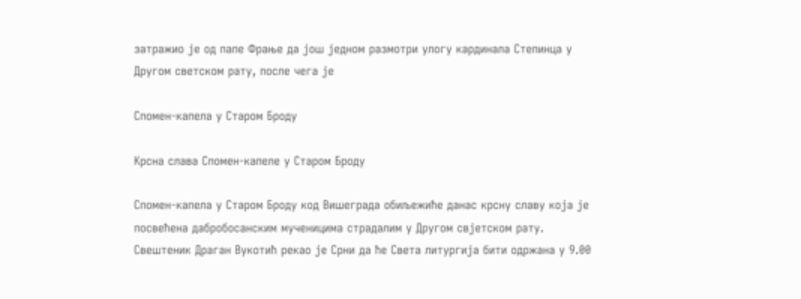затражио је од папе Фрање да још једном размотри улогу кардинала Степинца у Другом светском рату, после чега је

Спомен-капела у Старом Броду

Крсна слава Спомен-капеле у Старом Броду

Спомен-капела у Старом Броду код Вишеграда обиљежиће данас крсну славу која је посвећена дабробосанским мученицима страдалим у Другом свјетском рату. Свештеник Драган Вукотић рекао је Срни да ће Света литургија бити одржана у 9.00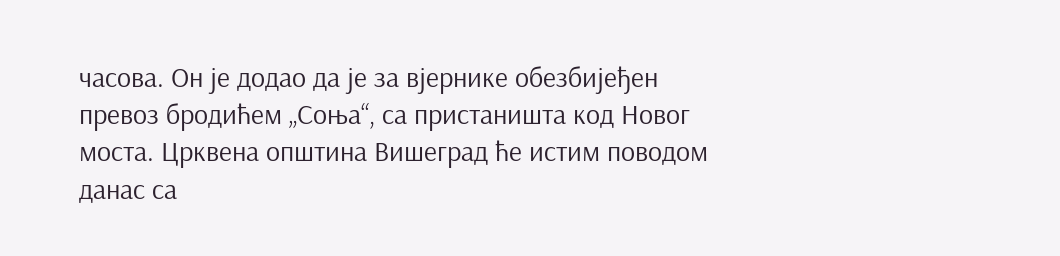часова. Он је додао да је за вјернике обезбијеђен превоз бродићем „Соња“, са пристаништа код Новог моста. Црквена општина Вишеград ће истим поводом данас са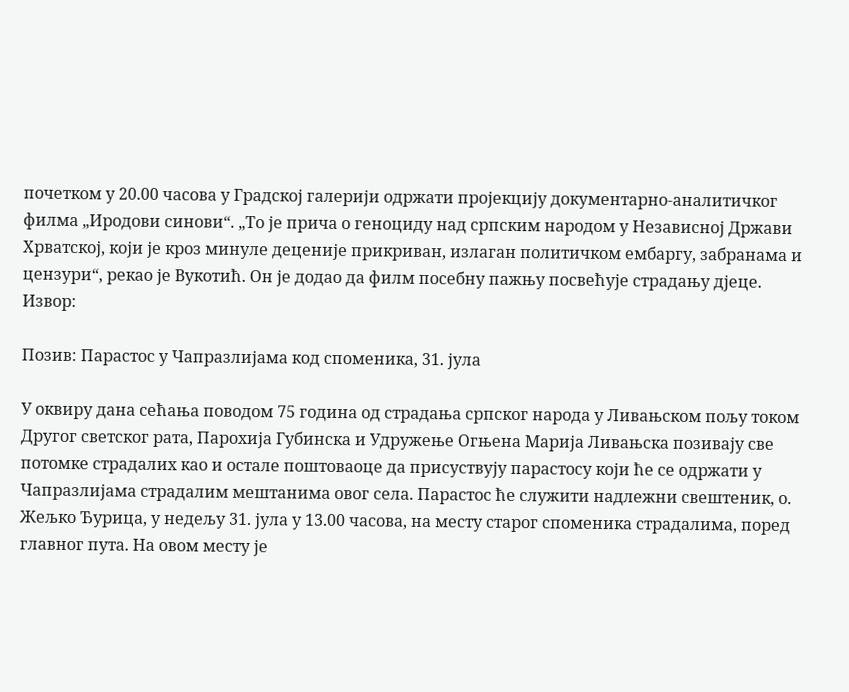почетком у 20.00 часова у Градској галерији одржати пројекцију документарно-аналитичког филма „Иродови синови“. „То је прича о геноциду над српским народом у Независној Држави Хрватској, који је кроз минуле деценије прикриван, излаган политичком ембаргу, забранама и цензури“, рекао је Вукотић. Он је додао да филм посебну пажњу посвећује страдању дјеце. Извор:

Позив: Парастос у Чапразлијама код споменика, 31. јула

У оквиру дана сећања поводом 75 година од страдања српског народа у Ливањском пољу током Другог светског рата, Парохија Губинска и Удружење Огњена Марија Ливањска позивају све потомке страдалих као и остале поштоваоце да присуствују парастосу који ће се одржати у Чапразлијама страдалим мештанима овог села. Парастос ће служити надлежни свештеник, о. Жељко Ђурица, у недељу 31. јула у 13.00 часова, на месту старог споменика страдалима, поред главног пута. На овом месту је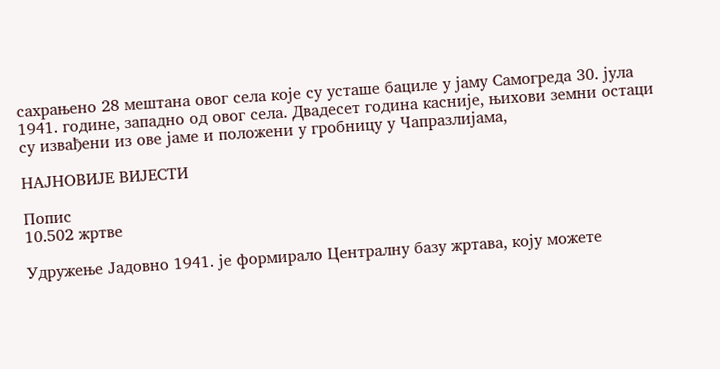сахрањено 28 мештана овог села које су усташе бациле у јаму Самогреда 30. јула 1941. године, западно од овог села. Двадесет година касније, њихови земни остаци су извађени из ове јаме и положени у гробницу у Чапразлијама,

НАЈНОВИЈЕ ВИЈЕСТИ

Попис
10.502 жртве

Удружење Јадовно 1941. је формирало Централну базу жртава, коју можете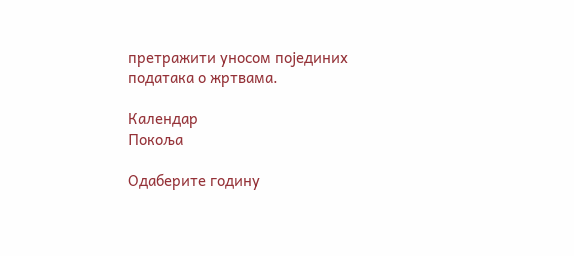претражити уносом појединих података о жртвама.

Календар
Покоља

Одаберите годину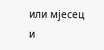или мјесец и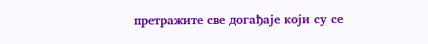претражите све догађаје који су се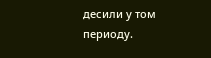десили у том периоду.